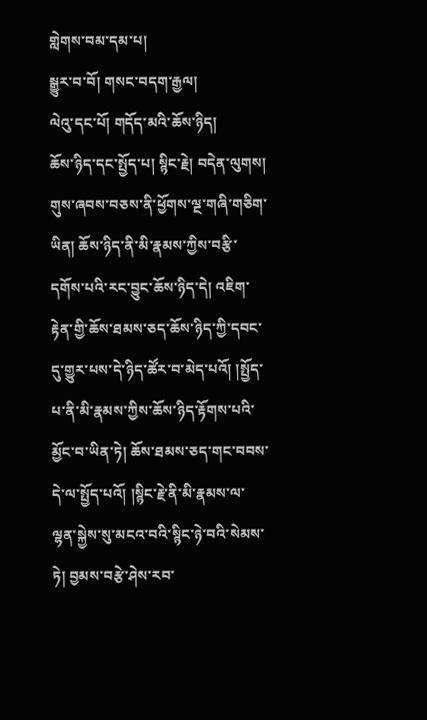གླེགས་བམ་དམ་པ།
སྒྱུར་བ་བོ། གསང་བདག་རྒྱལ།
ལེའུ་དང་པོ། གདོད་མའི་ཆོས་ཉིད།
ཆོས་ཉིད་དང་སྤྱོད་པ། སྙིང་རྗེ། བདེན་ལུགས། གུས་ཞབས་བཅས་ནི་ཕྱོགས་ལྔ་གཞི་གཅིག་ཡིན། ཆོས་ཉིད་ནི་མི་རྣམས་ཀྱིས་བརྩི་དགོས་པའི་རང་བྱུང་ཆོས་ཉིད་དེ། འཇིག་རྟེན་གྱི་ཆོས་ཐམས་ཅད་ཆོས་ཉིད་ཀྱི་དབང་དུ་གྱུར་པས་དེ་ཉིད་ཚོར་བ་མེད་པའོ། །སྤྱོད་པ་ནི་མི་རྣམས་ཀྱིས་ཆོས་ཉིད་རྟོགས་པའི་མྱོང་བ་ཡིན་ཏེ། ཆོས་ཐམས་ཅད་གང་བབས་དེ་ལ་སྤྱོད་པའོ། །སྙིང་རྗེ་ནི་མི་རྣམས་ལ་ལྷན་སྐྱེས་སུ་མངའ་བའི་སྙིང་ཉེ་བའི་སེམས་ཏེ། བྱམས་བརྩེ་ཤེས་རབ་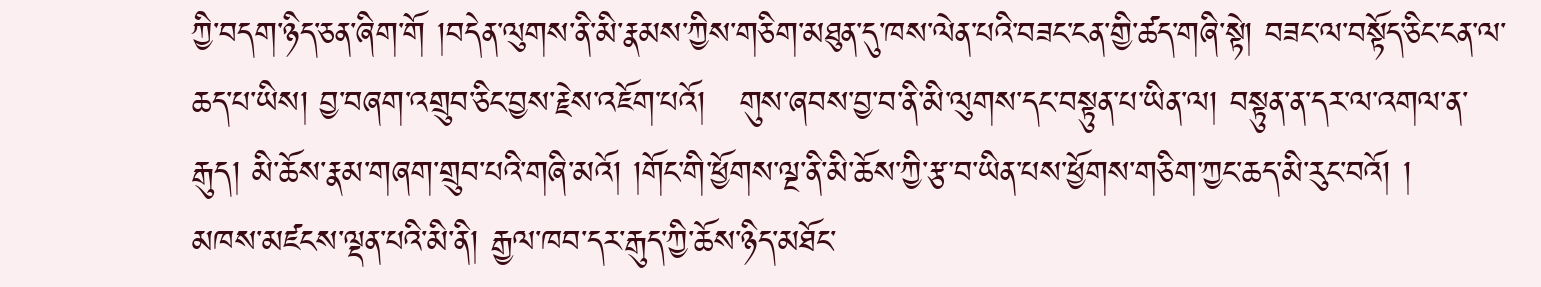ཀྱི་བདག་ཉིད་ཅན་ཞིག་གོ །བདེན་ལུགས་ནི་མི་རྣམས་ཀྱིས་གཅིག་མཐུན་དུ་ཁས་ལེན་པའི་བཟང་ངན་གྱི་ཚད་གཞི་སྟེ། བཟང་ལ་བསྟོད་ཅིང་ངན་ལ་ཆད་པ་ཡིས། བྱ་བཞག་འགྲུབ་ཅིང་བྱས་རྗེས་འཇོག་པའོ།   གུས་ཞབས་བྱ་བ་ནི་མི་ལུགས་དང་བསྟུན་པ་ཡིན་ལ། བསྟུན་ན་དར་ལ་འགལ་ན་རྒུད། མི་ཆོས་རྣམ་གཞག་གྲུབ་པའི་གཞི་མའོ། །གོང་གི་ཕྱོགས་ལྔ་ནི་མི་ཆོས་ཀྱི་རྩ་བ་ཡིན་པས་ཕྱོགས་གཅིག་ཀྱང་ཆད་མི་རུང་བའོ། །
མཁས་མཛངས་ལྡན་པའི་མི་ནི། རྒྱལ་ཁབ་དར་རྒུད་ཀྱི་ཆོས་ཉིད་མཐོང་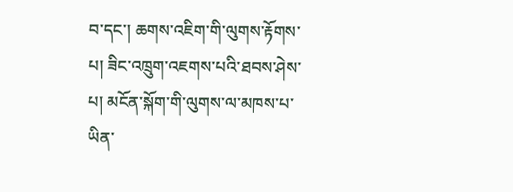བ་དང་། ཆགས་འཇིག་གི་ལུགས་རྟོགས་པ། ཟིང་འཁྲུག་འཇགས་པའི་ཐབས་ཤེས་པ། མངོན་སྐོག་གི་ལུགས་ལ་མཁས་པ་ཡིན་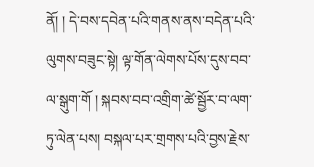ནོ། ། དེ་བས་དབེན་པའི་གནས་ནས་བདེན་པའི་ལུགས་བཟུང་སྟེ། ལྟ་གོན་ལེགས་པོས་དུས་བབ་ལ་སྒུག་གོ ། སྐབས་བབ་འགྲིག་ཚེ་སྦྱོར་བ་ལག་ཏུ་ལེན་པས། བསྐལ་པར་གྲགས་པའི་བྱས་རྗེས་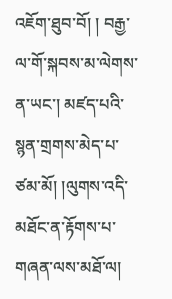འཇོག་ཐུབ་བོ། ། བརྒྱ་ལ་གོ་སྐབས་མ་ལེགས་ན་ཡང་། མཛད་པའི་སྙན་གྲགས་མེད་པ་ཙམ་མོ། །ལུགས་འདི་མཐོང་ན་རྟོགས་པ་གཞན་ལས་མཐོ་ལ།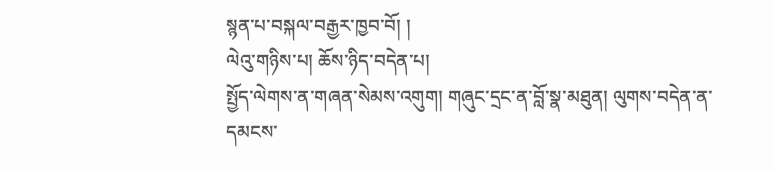སྙན་པ་བསྐལ་བརྒྱར་ཁྱབ་བོ། །
ལེའུ་གཉིས་པ། ཆོས་ཉིད་བདེན་པ།
སྤྱོད་ལེགས་ན་གཞན་སེམས་འགུག། གཞུང་དྲང་ན་བློ་སྣ་མཐུན། ལུགས་བདེན་ན་དམངས་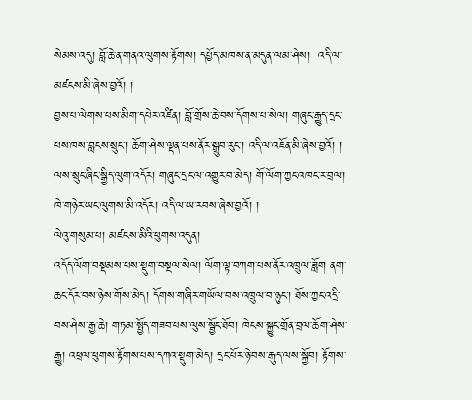སེམས་འདུ། བློ་ཆེ་ན་གནའ་ལུགས་རྟོགས། དཔྱོད་མཁས་ན་མདུན་ལམ་ཤེས།  འདི་ལ་མཛངས་མི་ཞེས་བྱའོ། །
བྱས་པ་ལེགས་པས་མིག་དཔེར་འཛིན། བློ་གྲོས་ཆེ་བས་དོགས་པ་སེལ། གཞུང་རྒྱུད་དྲང་པས་ཁས་བླངས་སྲུང་། ཆོག་ཤེས་ལྡན་པས་ནོར་སྒྲུབ་རུང་། འདི་ལ་འཇོན་མི་ཞེས་བྱའོ། །
ལས་སྲུང་ཞིང་སྒྱིད་ལུག་འདོར། གཞུང་དྲང་ལ་འགྱུར་བ་མེད། གོ་ལོག་ཀྱང་འཁང་ར་བྲལ། ཁེ་གཉེར་ཡང་ལུགས་མི་འདོར། འདི་ལ་ཡ་རབས་ཞེས་བྱའོ། །
ལེའུ་གསུམ་པ། མཛངས་མིའི་ཕུགས་འདུན།
འདོད་ལོག་བསྡམས་པས་སྡུག་བསྔལ་སེལ། ལོག་ལྟ་བཀག་པས་ནོར་འཁྲུལ་ཟློག ནག་ཆང་དོར་བས་ཉེས་གོས་མེད། དོགས་གཞིར་གཡོལ་བས་འཁྲུལ་བ་ཉུང་། ཐོས་ཀྱང་འདྲི་བས་ཤེས་རྒྱ་ཆེ། གཏམ་སྤྱོད་གཟབ་པས་ལུས་སྦྱོང་ཐོབ། ཁེངས་སྐྱུང་གྲོན་བྲལ་ཆོག་ཤེས་རྒྱུ། འཕྲལ་ཕུགས་རྟོགས་པས་དཀའ་སྡུག་མེད། དྲང་པོར་ཉེ་བས་རྒུད་ལས་སྐྱོབ། རྟོགས་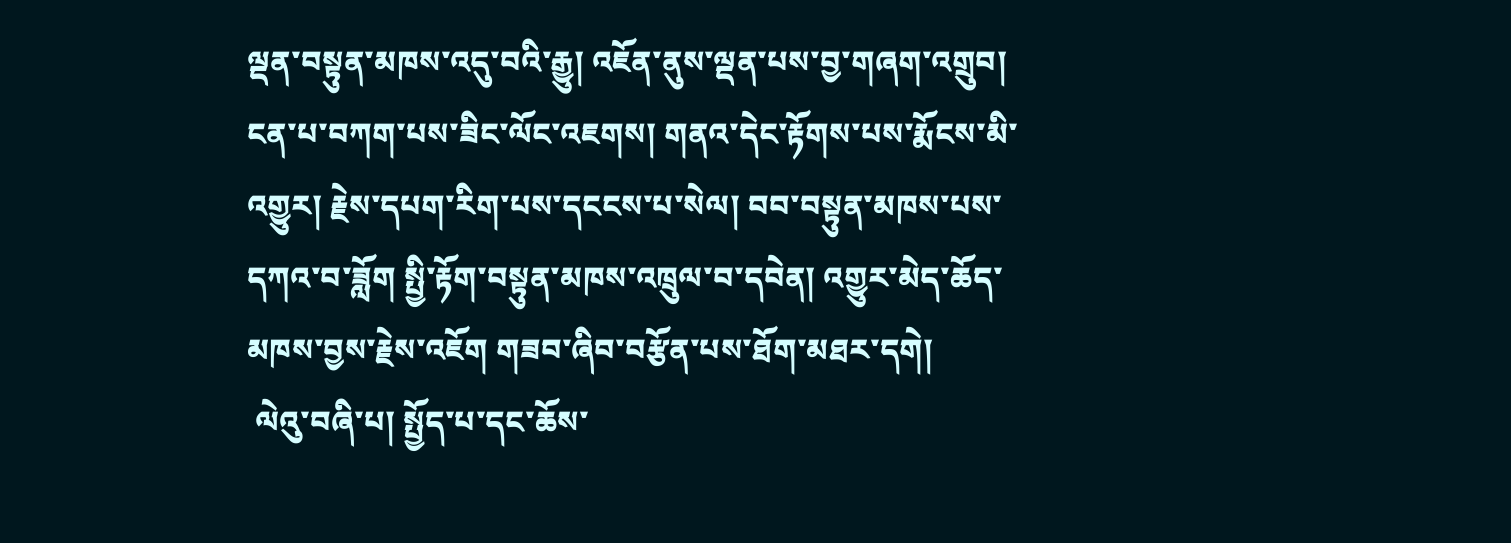ལྡན་བསྟུན་མཁས་འདུ་བའི་རྒྱུ། འཇོན་ནུས་ལྡན་པས་བྱ་གཞག་འགྲུབ། ངན་པ་བཀག་པས་ཟིང་ལོང་འཇགས། གནའ་དེང་རྟོགས་པས་རྨོངས་མི་འགྱུར། རྗེས་དཔག་རིག་པས་དངངས་པ་སེལ། བབ་བསྟུན་མཁས་པས་དཀའ་བ་ཟློག སྤྱི་རྟོག་བསྟུན་མཁས་འཁྲུལ་བ་དབེན། འགྱུར་མེད་ཆོད་མཁས་བྱས་རྗེས་འཇོག གཟབ་ཞིབ་བརྩོན་པས་ཐོག་མཐར་དགེ།
 ལེའུ་བཞི་པ། སྤྱོད་པ་དང་ཆོས་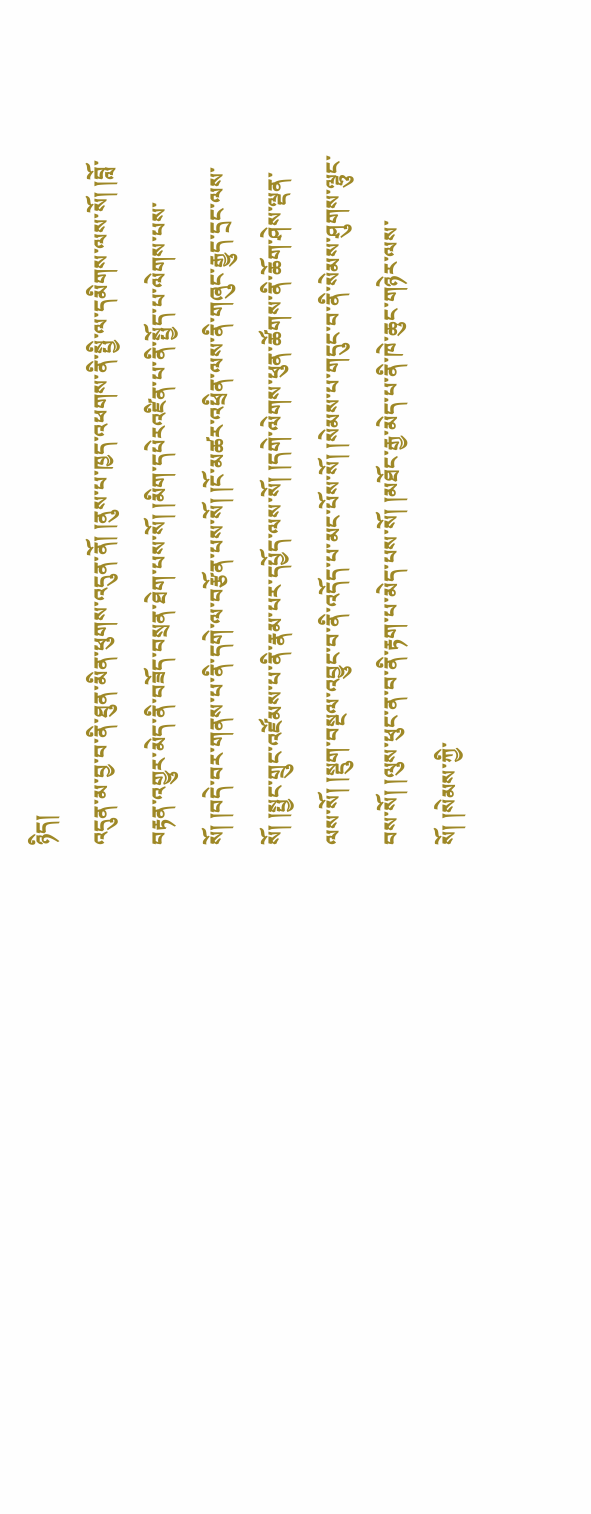ཉིད།
འདུན་མ་བྱ་བ་ནི་ཐུན་མིན་ཕུགས་འདུན་ནོ། །ནུས་པ་ཁྱད་འཕགས་ནི་སྤྱི་ལ་དམིགས་ལས་སོ། །བློ་བརྟན་འགྱུར་མེད་ནི་བཟོད་བསྲན་ཐེག་པས་སོ། །མིག་དཔེརའཛིན་པ་ནི་སྤྱོད་པ་ལེགས་པས་སོ། །བདེ་བར་གནས་པ་ནི་དགེ་ལ་བརྩོན་པས་སོ། །ངོ་མཚར་འཕྲིན་ལས་ནི་གཞུང་རྒྱུད་དྲང་ལས་སོ། །སྤྱང་གྲུང་འཛོམས་པ་ནི་རྣམ་པར་དཔྱོད་ལས་སོ། །དགེ་ལེགས་ཕུན་ཚོགས་ནི་ཆོག་ཤེས་ལྡན་ལས་སོ། །སྡུག་བསྔལ་འབྱུང་བ་ནི་འདོད་པ་མང་པོས་སོ། །སེམས་པ་གདུང་བ་ནི་སེམས་ཤུགས་ལྷུང་བས་སོ། །ལུས་ཕུང་ན་བ་ནི་རྟག་པ་མེད་པས་སོ། །མཐོང་རྒྱ་མེད་པ་ནི་ཁེ་ཆུང་གཉེར་ལས་སོ། །སེམས་ཀྱི་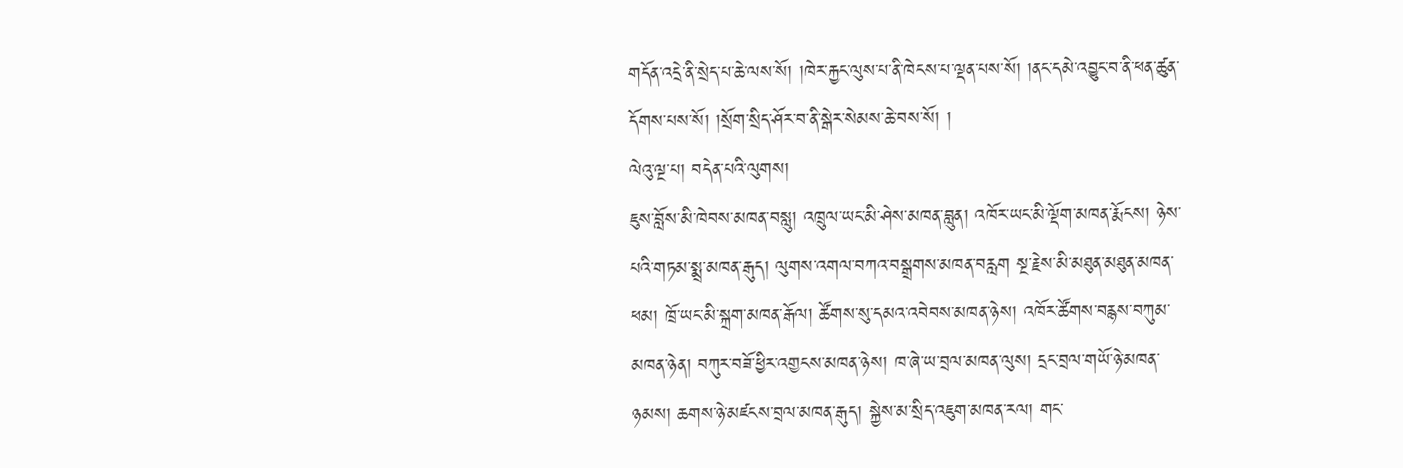གདོན་འདྲེ་ནི་སྲེད་པ་ཆེ་ལས་སོ། །ཁེར་རྐྱང་ལུས་པ་ནི་ཁེངས་པ་ལྡན་པས་སོ། །ནང་དམེ་འབྱུང་བ་ནི་ཕན་ཚུན་དོགས་པས་སོ། །སྲོག་སྲིད་ཤོར་བ་ནི་སྒེར་སེམས་ཆེ་བས་སོ། །
ལེའུ་ལྔ་པ། བདེན་པའི་ལུགས།
ཇུས་བློས་མི་ཁེབས་མཁན་བསླུ། འཁྲུལ་ཡང་མི་ཤེས་མཁན་བླུན། འཁོར་ཡང་མི་ལྡོག་མཁན་རྨོངས། ཉེས་པའི་གཏམ་སྨྲ་མཁན་རྒུད། ལུགས་འགལ་བཀའ་བསྒྲགས་མཁན་བརླག སྔ་རྗེས་མི་མཐུན་མཐུན་མཁན་ཕམ། ཁྲོ་ཡང་མི་སྐྲག་མཁན་རྒོལ། ཚོགས་སུ་དམའ་འབེབས་མཁན་ཉེས། འཁོར་ཚོགས་བརྙས་བཀུམ་མཁན་ཉེན། བཀུར་བཟོ་ཕྱིར་འགྱངས་མཁན་ཉེས། ཁ་ཞེ་ཡ་བྲལ་མཁན་ལུས། དྲང་བྲལ་གཡོ་ཉེ་མཁན་ཉམས། ཆགས་ཉེ་མཛངས་བྲལ་མཁན་རྒུད། སྐྱེས་མ་སྲིད་འཇུག་མཁན་རལ། གང་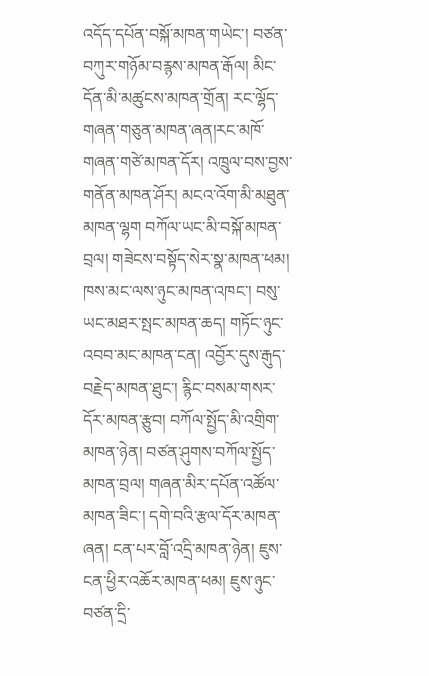འདོད་དཔོན་བསྐོ་མཁན་གཡེང་། བཙན་བཀུར་གཉོམ་བརྙས་མཁན་རྒོལ། མིང་དོན་མི་མཚུངས་མཁན་གྲོན། རང་ལྷོད་གཞན་གཅུན་མཁན་ཞན།རང་མཁོ་གཞན་གཙེ་མཁན་དོར། འཁྲུལ་བས་བྱས་གནོན་མཁན་ཤོར། མངའ་འོག་མི་མཐུན་མཁན་ལྷག བཀོལ་ཡང་མི་བསྐོ་མཁན་བྲལ། གཟེངས་བསྟོད་སེར་སྣ་མཁན་ཕམ། ཁས་མང་ལས་ཉུང་མཁན་འཁང་། བསུ་ཡང་མཐར་སྤང་མཁན་ཆད། གཏོང་ཉུང་འབབ་མང་མཁན་ངན། འབྱོར་དུས་རྒུད་བརྗེད་མཁན་ཐུང་། རྙིང་བསམ་གསར་དོར་མཁན་རྩུབ། བཀོལ་སྤྱོད་མི་འགྲིག་མཁན་ཉེན། བཙན་ཤུགས་བཀོལ་སྤྱོད་མཁན་བྲལ། གཞན་མིར་དཔོན་འཚོལ་མཁན་ཟིང་། དགེ་བའི་རྩལ་དོར་མཁན་ཞན། ངན་པར་བློ་འདྲི་མཁན་ཉེན། ཇུས་ངན་ཕྱིར་འཆོར་མཁན་ཕམ། ཇུས་ཉུང་བཙན་དྲི་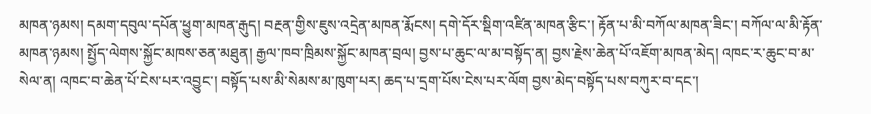མཁན་ཉམས། དམག་དབུལ་དཔོན་ཕྱུག་མཁན་རྒུད། བརྔན་གྱིས་ཇུས་འདྲེན་མཁན་རྨོངས། དགེ་དོར་སྡིག་འཛིན་མཁན་རྩིང་། རྟོན་པ་མི་བཀོལ་མཁན་ཟིང་། བཀོལ་ལ་མི་རྟོན་མཁན་ཉམས། སྤྱོད་ལེགས་སྐྱོང་མཁས་ཅན་མཐུན། རྒྱལ་ཁབ་ཁྲིམས་སྐྱོང་མཁན་བྲལ། བྱས་པ་ཆུང་ལ་མ་བསྟོད་ན། བྱས་རྗེས་ཆེན་པོ་འཇོག་མཁན་མེད། འཁང་ར་ཆུང་བ་མ་སེལ་ན། འཁང་བ་ཆེན་པོ་ངེས་པར་འབྱུང་། བསྟོད་པས་མི་སེམས་མ་ཁུག་པར། ཆད་པ་དྲག་པོས་ངེས་པར་ལོག བྱས་མེད་བསྟོད་པས་བཀུར་བ་དང་།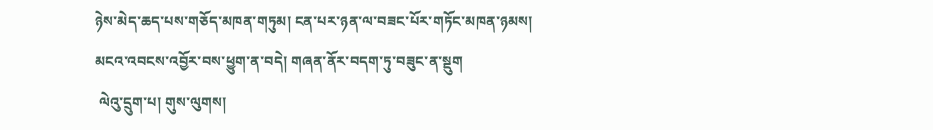ཉེས་མེད་ཆད་པས་གཅོད་མཁན་གཏུམ། ངན་པར་ཉན་ལ་བཟང་པོར་གཏོང་མཁན་ཉམས། མངའ་འབངས་འབྱོར་བས་ཕྱུག་ན་བདེ། གཞན་ནོར་བདག་ཏུ་བཟུང་ན་སྡུག
 ལེའུ་དྲུག་པ། གུས་ལུགས།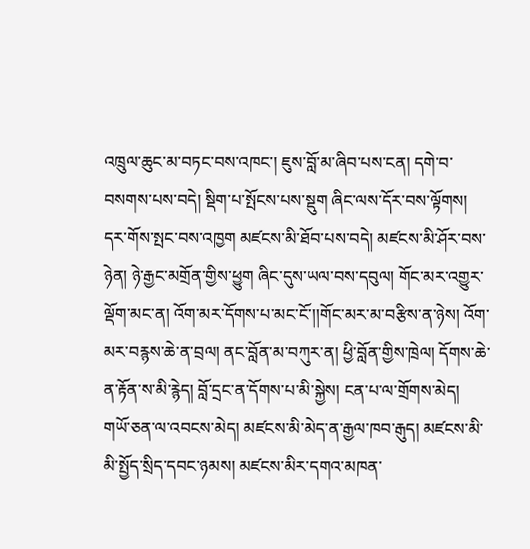འཁྲུལ་ཆུང་མ་བཏང་བས་འཁང་། ཇུས་བློ་མ་ཞིབ་པས་ངན། དགེ་བ་བསགས་པས་བདེ། སྡིག་པ་སྤོངས་པས་སྡུག ཞིང་ལས་དོར་བས་ལྟོགས། དར་གོས་སྤང་བས་འཁྱག མཛངས་མི་ཐོབ་པས་བདེ། མཛངས་མི་ཤོར་བས་ཉེན། ཉེ་རྒྱང་མགྲོན་གྱིས་ཕྱུག ཞིང་དུས་ཡལ་བས་དབུལ། གོང་མར་འགྱུར་ལྡོག་མང་ན། འོག་མར་དོགས་པ་མང་ངོ་།།གོང་མར་མ་བརྩིས་ན་ཉེས། འོག་མར་བརྙས་ཆེ་ན་བྲལ། ནང་བློན་མ་བཀུར་ན། ཕྱི་བློན་གྱིས་ཁྲེལ། དོགས་ཆེ་ན་རྟོན་ས་མི་རྙེད། བློ་དྲང་ན་དོགས་པ་མི་སྐྱེས། ངན་པ་ལ་གྲོགས་མེད། གཡོ་ཅན་ལ་འབངས་མེད། མཛངས་མི་མེད་ན་རྒྱལ་ཁབ་རྒུད། མཛངས་མི་མི་སྤྱོད་སྲིད་དབང་ཉམས། མཛངས་མིར་དགའ་མཁན་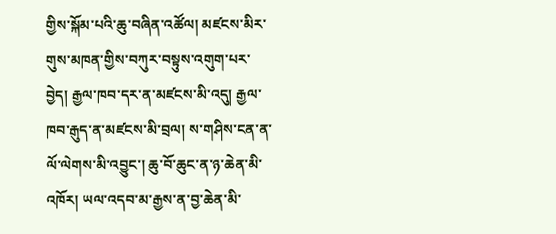གྱིས་སྐོམ་པའི་ཆུ་བཞིན་འཚོལ། མཛངས་མིར་གུས་མཁན་གྱིས་བཀུར་བསྟུས་འགུག་པར་བྱེད། རྒྱལ་ཁབ་དར་ན་མཛངས་མི་འདུ། རྒྱལ་ཁབ་རྒུད་ན་མཛངས་མི་བྲལ། ས་གཤིས་ངན་ན་ལོ་ལེགས་མི་འབྱུང་། ཆུ་བོ་ཆུང་ན་ཉ་ཆེན་མི་འཁོར། ཡལ་འདབ་མ་རྒྱས་ན་བྱ་ཆེན་མི་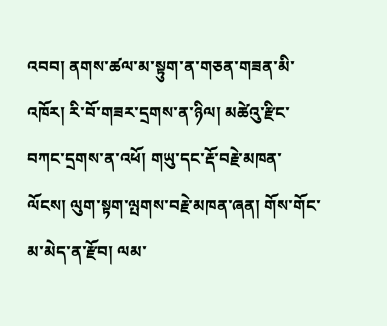འབབ། ནགས་ཚལ་མ་སྟུག་ན་གཅན་གཟན་མི་འཁོར། རི་བོ་གཟར་དྲགས་ན་ཉིལ། མཚེའུ་རྫིང་བཀང་དྲགས་ན་འཕོ། གཡུ་དང་རྡོ་བརྗེ་མཁན་ལོངས། ལུག་སྟག་ལྤགས་བརྗེ་མཁན་ཞན། གོས་གོང་མ་མེད་ན་རྫོབ། ལམ་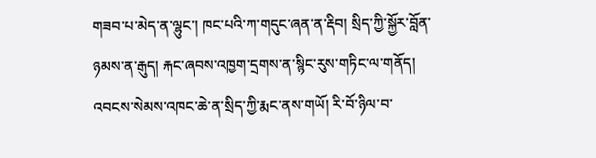གཟབ་པ་མེད་ན་ལྷུང་། ཁང་པའི་ཀ་གདུང་ཞན་ན་རྡིབ། སྲིད་ཀྱི་སྐྱོར་བློན་ཉམས་ན་རྒུད། རྐང་ཞབས་འཁྱག་དྲགས་ན་སྙིང་རུས་གཏིང་ལ་གནོད། འབངས་སེམས་འཁང་ཆེ་ན་སྲིད་ཀྱི་རྨང་ནས་གཡོ། རི་བོ་ཉིལ་བ་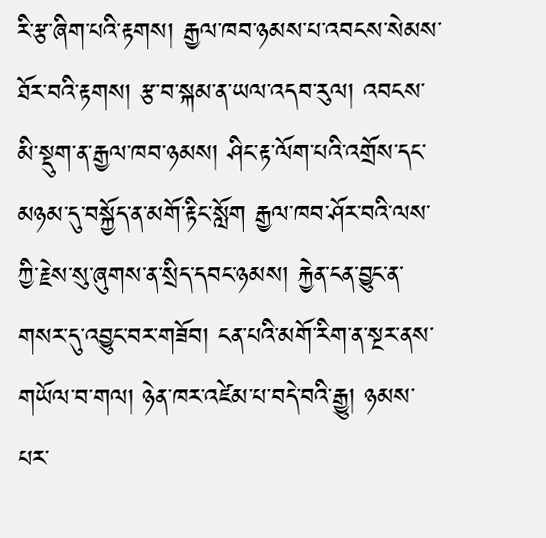རི་རྩ་ཞིག་པའི་རྟགས། རྒྱལ་ཁབ་ཉམས་པ་འབངས་སེམས་ཐོར་བའི་རྟགས། རྩ་བ་སྐམ་ན་ཡལ་འདབ་རུལ། འབངས་མི་སྡུག་ན་རྒྱལ་ཁབ་ཉམས། ཤིང་རྟ་ལོག་པའི་འགྲོས་དང་མཉམ་དུ་བསྐྱོད་ན་མགོ་རྟིང་སློག རྒྱལ་ཁབ་ཤོར་བའི་ལས་ཀྱི་རྗེས་སུ་ཞུགས་ན་སྲིད་དབང་ཉམས། རྐྱེན་ངན་བྱུང་ན་གསར་དུ་འབྱུང་བར་གཟོབ། ངན་པའི་མགོ་རིག་ན་སྔར་ནས་གཡོལ་བ་གལ། ཉེན་ཁར་འཛེམ་པ་བདེ་བའི་རྒྱུ། ཉམས་པར་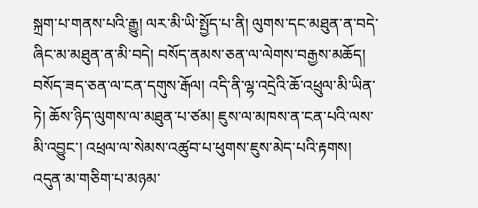སྐྲག་པ་གནས་པའི་རྒྱུ། ལར་མི་ཡི་སྤྱོད་པ་ནི། ལུགས་དང་མཐུན་ན་བདེ་ཞིང་མ་མཐུན་ན་མི་བདེ། བསོད་ནམས་ཅན་ལ་ལེགས་བརྒྱས་མཆོད། བསོད་ཟད་ཅན་ལ་ངན་དགུས་རྒོལ། འདི་ནི་ལྷ་འདྲེའི་ཆོ་འཕྲུལ་མི་ཡིན་ཏེ། ཆོས་ཉིད་ལུགས་ལ་མཐུན་པ་ཙམ། ཇུས་ལ་མཁས་ན་ངན་པའི་ལས་མི་འབྱུང་། འཕྲལ་ལ་སེམས་འཚུབ་པ་ཕུགས་ཇུས་མེད་པའི་རྟགས།  འདུན་མ་གཅིག་པ་མཉམ་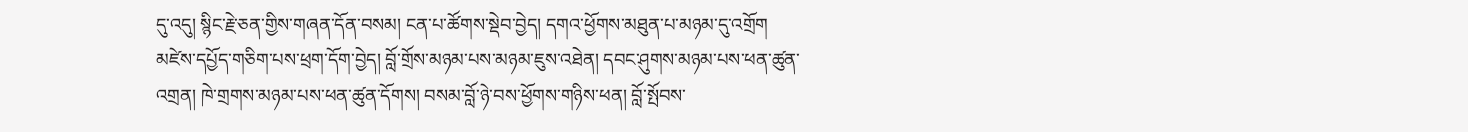དུ་འདུ། སྙིང་རྗེ་ཅན་གྱིས་གཞན་དོན་བསམ། ངན་པ་ཚོགས་སྡེབ་བྱེད། དགའ་ཕྱོགས་མཐུན་པ་མཉམ་དུ་འགྲོག མཛེས་དཔྱོད་གཅིག་པས་ཕྲག་དོག་བྱེད། བློ་གྲོས་མཉམ་པས་མཉམ་ཇུས་འཐེན། དབང་ཤུགས་མཉམ་པས་ཕན་ཚུན་འགྲན། ཁེ་གྲགས་མཉམ་པས་ཕན་ཚུན་དོགས། བསམ་བློ་ཉེ་བས་ཕྱོགས་གཉིས་ཕན། བློ་སྤོབས་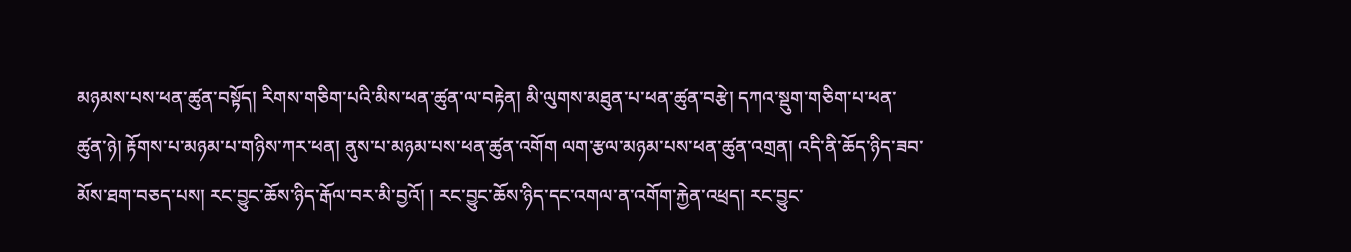མཉམས་པས་ཕན་ཚུན་བསྟོད། རིགས་གཅིག་པའི་མིས་ཕན་ཚུན་ལ་བརྟེན། མི་ལུགས་མཐུན་པ་ཕན་ཚུན་བརྩེ། དཀའ་སྡུག་གཅིག་པ་ཕན་ཚུན་ཉེ། རྟོགས་པ་མཉམ་པ་གཉིས་ཀར་ཕན། ནུས་པ་མཉམ་པས་ཕན་ཚུན་འགོག ལག་རྩལ་མཉམ་པས་ཕན་ཚུན་འགྲན། འདི་ནི་ཆོད་ཉིད་ཟབ་མོས་ཐག་བཅད་པས། རང་བྱུང་ཆོས་ཉིད་རྒོལ་བར་མི་བྱའོ། ། རང་བྱུང་ཆོས་ཉིད་དང་འགལ་ན་འགོག་རྐྱེན་འཕྲད། རང་བྱུང་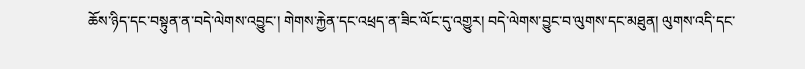ཆོས་ཉིད་དང་བསྟུན་ན་བདེ་ལེགས་འབྱུང་། གེགས་རྐྱེན་དང་འཕྲད་ན་ཟིང་ལོང་དུ་འགྱུར། བདེ་ལེགས་བྱུང་བ་ལུགས་དང་མཐུན། ལུགས་འདི་དང་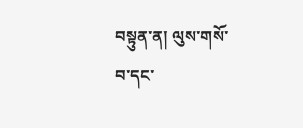བསྟུན་ན། ལུས་གསོ་བ་དང་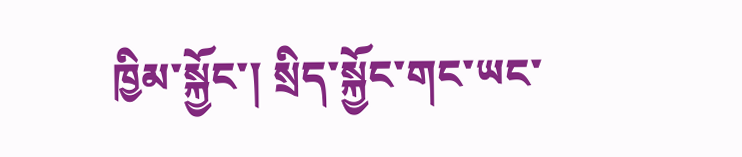ཁྱིམ་སྐྱོང་། སྲིད་སྐྱོང་གང་ཡང་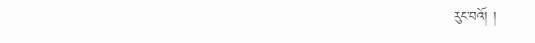རུང་བའོ། །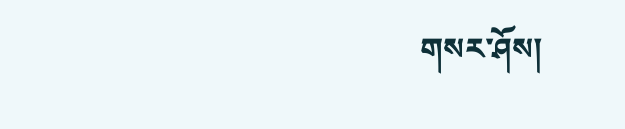གསར་ཤོས།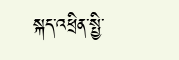སྐད་འཕྲིན་སྤྱི་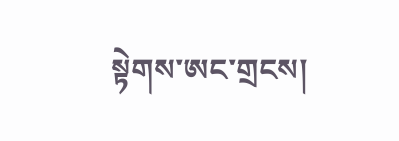སྟེགས་ཨང་གྲངས།